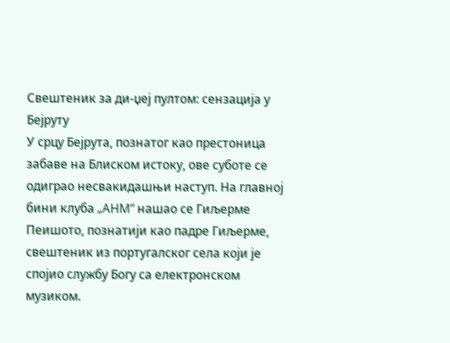Свештеник за ди-џеј пултом: сензација у Бејруту
У срцу Бејрута, познатог као престоница забаве на Блиском истоку, ове суботе се одиграо несвакидашњи наступ. На главној бини клуба „AHM” нашао се Гиљерме Пеишото, познатији као падре Гиљерме, свештеник из португалског села који је спојио службу Богу са електронском музиком.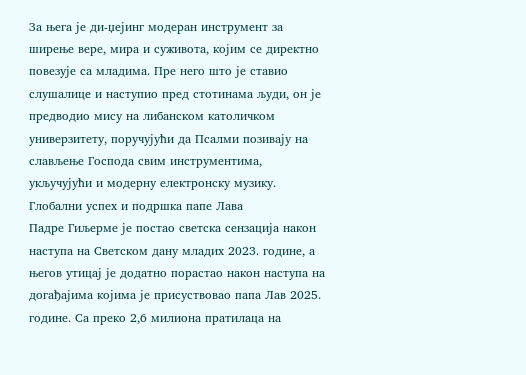За њега је ди-џејинг модеран инструмент за ширење вере, мира и суживота, којим се директно повезује са младима. Пре него што је ставио слушалице и наступио пред стотинама људи, он је предводио мису на либанском католичком универзитету, поручујући да Псалми позивају на слављење Господа свим инструментима, укључујући и модерну електронску музику.
Глобални успех и подршка папе Лава
Падре Гиљерме је постао светска сензација након наступа на Светском дану младих 2023. године, а његов утицај је додатно порастао након наступа на догађајима којима је присуствовао папа Лав 2025. године. Са преко 2,6 милиона пратилаца на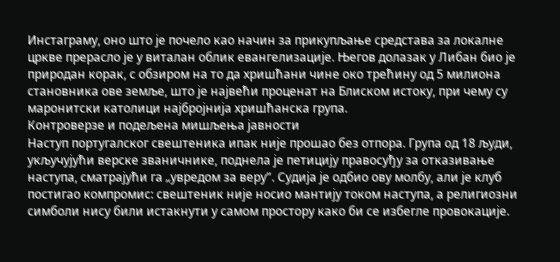Инстаграму, оно што је почело као начин за прикупљање средстава за локалне цркве прерасло је у виталан облик евангелизације. Његов долазак у Либан био је природан корак, с обзиром на то да хришћани чине око трећину од 5 милиона становника ове земље, што је највећи проценат на Блиском истоку, при чему су маронитски католици најбројнија хришћанска група.
Контроверзе и подељена мишљења јавности
Наступ португалског свештеника ипак није прошао без отпора. Група од 18 људи, укључујући верске званичнике, поднела је петицију правосуђу за отказивање наступа, сматрајући га „увредом за веру”. Судија је одбио ову молбу, али је клуб постигао компромис: свештеник није носио мантију током наступа, а религиозни симболи нису били истакнути у самом простору како би се избегле провокације.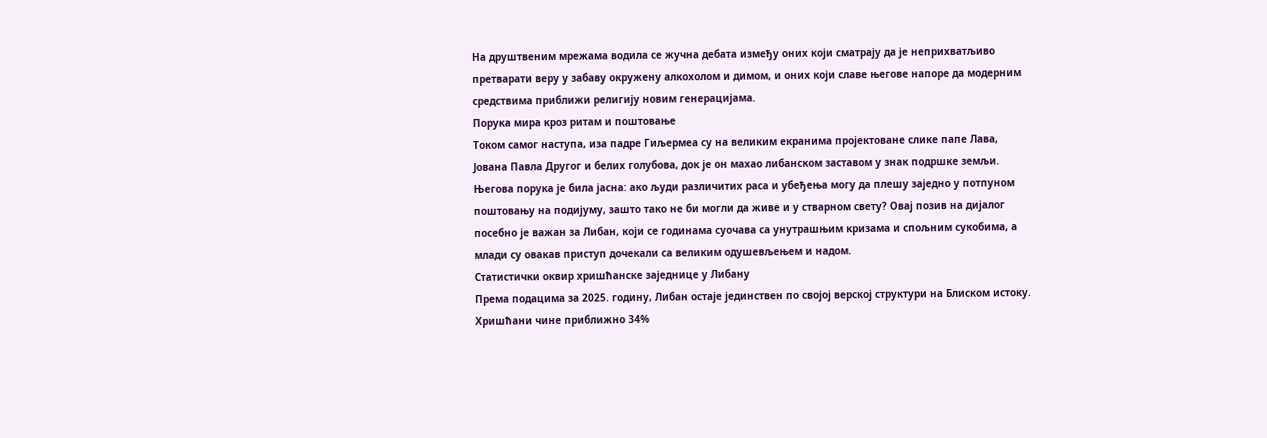На друштвеним мрежама водила се жучна дебата између оних који сматрају да је неприхватљиво претварати веру у забаву окружену алкохолом и димом, и оних који славе његове напоре да модерним средствима приближи религију новим генерацијама.
Порука мира кроз ритам и поштовање
Током самог наступа, иза падре Гиљермеа су на великим екранима пројектоване слике папе Лава, Јована Павла Другог и белих голубова, док је он махао либанском заставом у знак подршке земљи. Његова порука је била јасна: ако људи различитих раса и убеђења могу да плешу заједно у потпуном поштовању на подијуму, зашто тако не би могли да живе и у стварном свету? Овај позив на дијалог посебно је важан за Либан, који се годинама суочава са унутрашњим кризама и спољним сукобима, а млади су овакав приступ дочекали са великим одушевљењем и надом.
Статистички оквир хришћанске заједнице у Либану
Према подацима за 2025. годину, Либан остаје јединствен по својој верској структури на Блиском истоку. Хришћани чине приближно 34%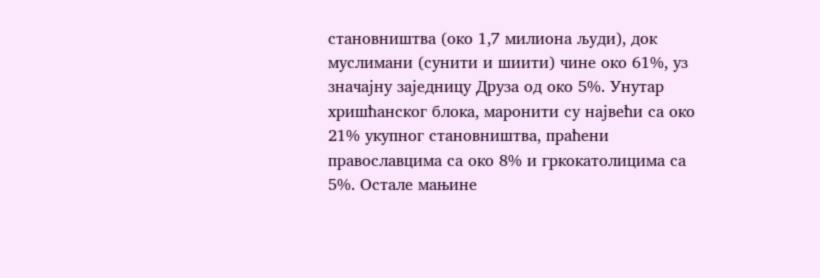становништва (око 1,7 милиона људи), док муслимани (сунити и шиити) чине око 61%, уз значајну заједницу Друза од око 5%. Унутар хришћанског блока, маронити су највећи са око 21% укупног становништва, праћени православцима са око 8% и гркокатолицима са 5%. Остале мањине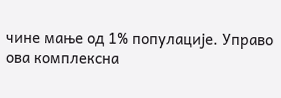чине мање од 1% популације. Управо ова комплексна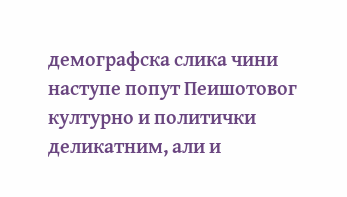демографска слика чини наступе попут Пеишотовог културно и политички деликатним, али и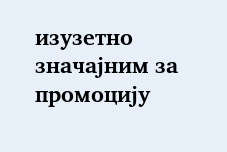изузетно значајним за промоцију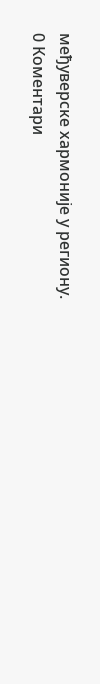међуверске хармоније у региону.
0 Коментари